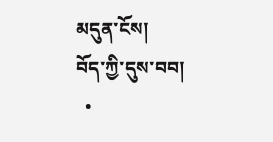མདུན་ངོས།
བོད་ཀྱི་དུས་བབ།
  •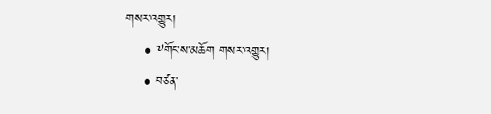གསར་འགྱུར།
    • ༸གོང་ས་མཆོག གསར་འགྱུར།
    • བཙན་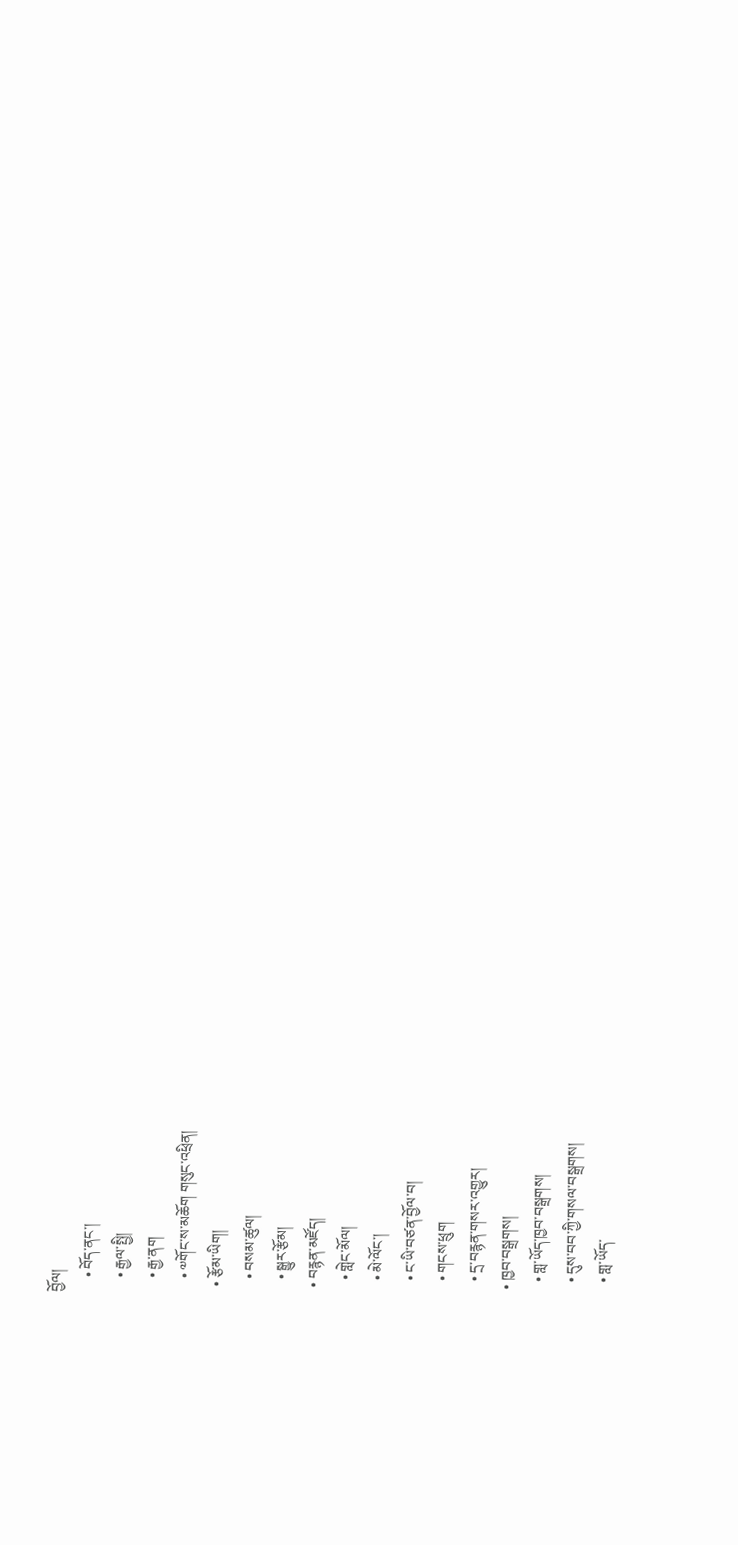བྱོལ།
    • བོད་ནང་།
    • རྒྱལ་སྤྱི།
    • རྒྱ་ནག
    • ༧གོང་ས་མཆོག གསུང་འཕྲིན།
  • རྩོམ་ཡིག།
    • བསམ་ཚུལ།
    • སྒྱུར་རྩོམ།
  • བརྙན་མཛོད།
    • གླེང་མོལ།
    • མེ་ལོང་།
    • ང་ཡི་བཙན་བྱོལ་བ།
    • གངས་ཕྲུག
    • དྲ་བརྙན་གསར་འགྱུར།
  • ཁྱབ་བསྒྲགས།
    • གླ་ཡོད་ཁྱབ་བསྒྲགས།
    • དུས་བབ་ཀྱི་གསལ་བསྒྲགས།
    • གླ་ཡོད་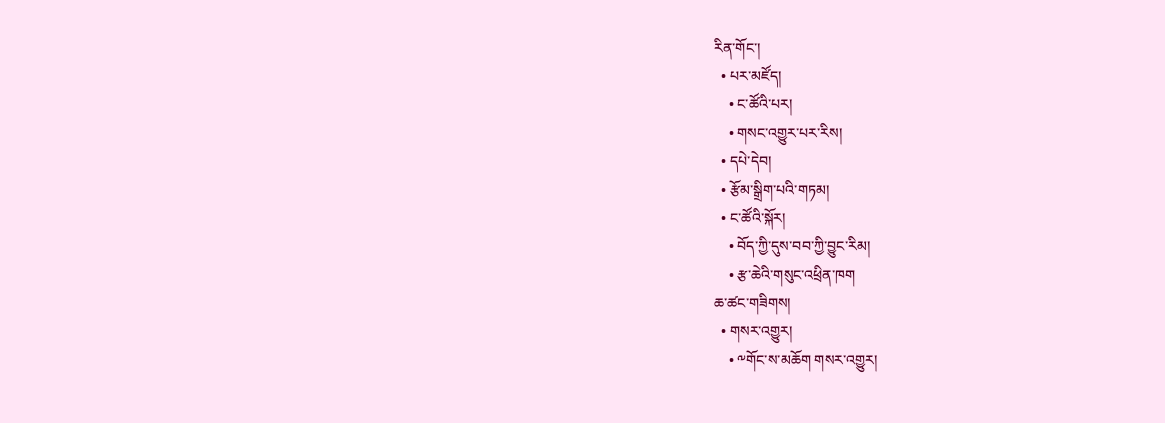རིན་གོང་།
  • པར་མཛོད།
    • ང་ཚོའི་པར།
    • གསང་འགྱུར་པར་རིས།
  • དཔེ་དེབ།
  • རྩོམ་སྒྲིག་པའི་གཏམ།
  • ང་ཚོའི་སྐོར།
    • བོད་ཀྱི་དུས་བབ་ཀྱི་བྱུང་རིམ།
    • རྩ་ཆེའི་གསུང་འཕྲིན་ཁག
ཆ་ཚང་གཟིགས།
  • གསར་འགྱུར།
    • ༸གོང་ས་མཆོག གསར་འགྱུར།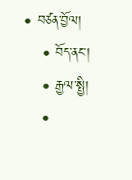• བཙན་བྱོལ།
    • བོད་ནང་།
    • རྒྱལ་སྤྱི།
    •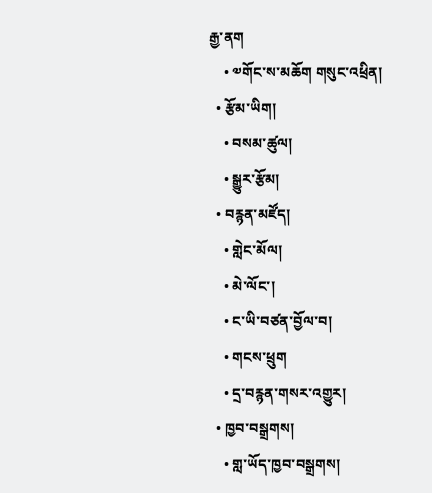རྒྱ་ནག
    • ༧གོང་ས་མཆོག གསུང་འཕྲིན།
  • རྩོམ་ཡིག།
    • བསམ་ཚུལ།
    • སྒྱུར་རྩོམ།
  • བརྙན་མཛོད།
    • གླེང་མོལ།
    • མེ་ལོང་།
    • ང་ཡི་བཙན་བྱོལ་བ།
    • གངས་ཕྲུག
    • དྲ་བརྙན་གསར་འགྱུར།
  • ཁྱབ་བསྒྲགས།
    • གླ་ཡོད་ཁྱབ་བསྒྲགས།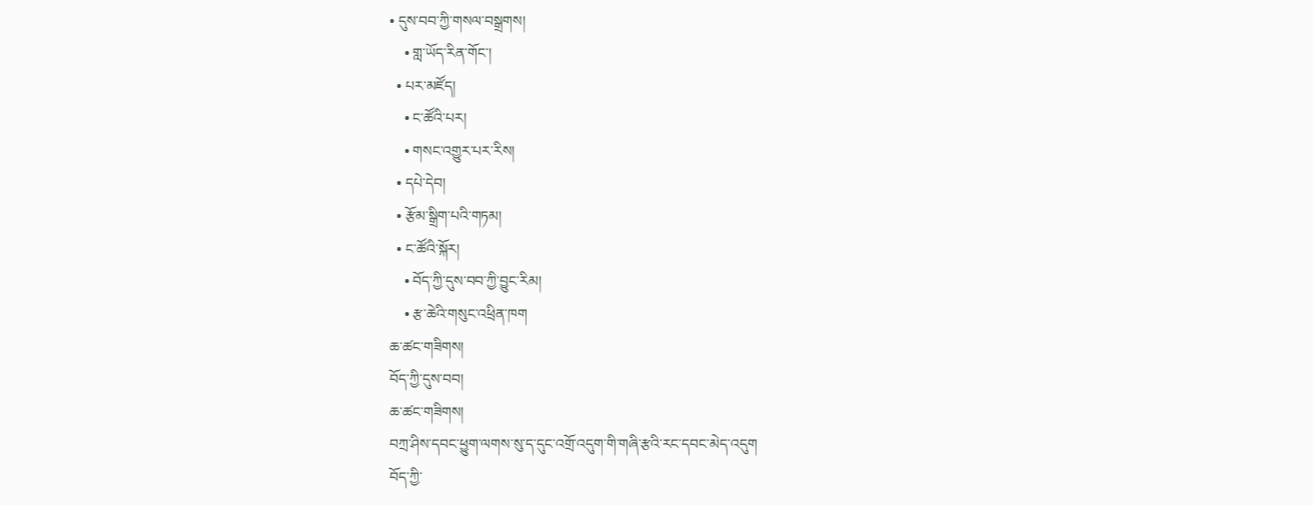• དུས་བབ་ཀྱི་གསལ་བསྒྲགས།
    • གླ་ཡོད་རིན་གོང་།
  • པར་མཛོད།
    • ང་ཚོའི་པར།
    • གསང་འགྱུར་པར་རིས།
  • དཔེ་དེབ།
  • རྩོམ་སྒྲིག་པའི་གཏམ།
  • ང་ཚོའི་སྐོར།
    • བོད་ཀྱི་དུས་བབ་ཀྱི་བྱུང་རིམ།
    • རྩ་ཆེའི་གསུང་འཕྲིན་ཁག
ཆ་ཚང་གཟིགས།
བོད་ཀྱི་དུས་བབ།
ཆ་ཚང་གཟིགས།
བཀྲ་ཤིས་དབང་ཕྱུག་ལགས་སུ་ད་དུང་འགྲོ་འདུག་གི་གཞི་རྩའི་རང་དབང་མེད་འདུག
བོད་ཀྱི་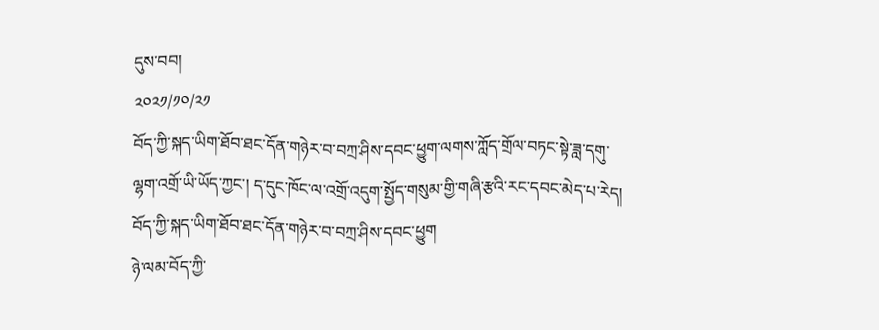དུས་བབ།
༢༠༢༡/༡༠/༢༡
བོད་ཀྱི་སྐད་ཡིག་ཐོབ་ཐང་དོན་གཉེར་བ་བཀྲ་ཤིས་དབང་ཕྱུག་ལགས་ཀློད་གྲོལ་བཏང་སྟེ་ཟླ་དགུ་ལྷག་འགྲོ་ཡི་ཡོད་ཀྱང་། ད་དུང་ཁོང་ལ་འགྲོ་འདུག་སྤྱོད་གསུམ་གྱི་གཞི་རྩའི་རང་དབང་མེད་པ་རེད།
བོད་ཀྱི་སྐད་ཡིག་ཐོབ་ཐང་དོན་གཉེར་བ་བཀྲ་ཤིས་དབང་ཕྱུག
ཉེ་ལམ་བོད་ཀྱི་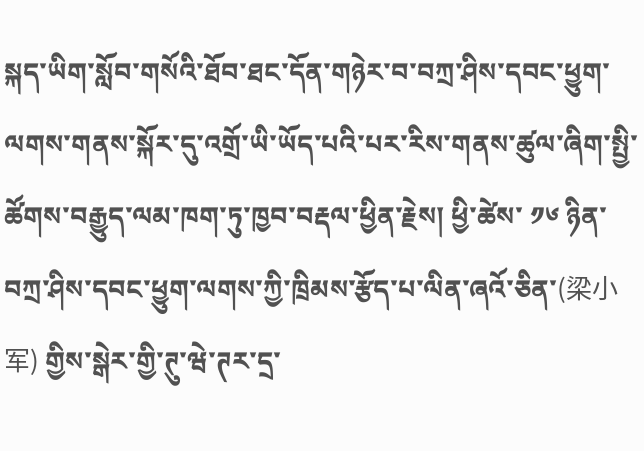སྐད་ཡིག་སློབ་གསོའི་ཐོབ་ཐང་དོན་གཉེར་བ་བཀྲ་ཤིས་དབང་ཕྱུག་ལགས་གནས་སྐོར་དུ་འགྲོ་ཡི་ཡོད་པའི་པར་རིས་གནས་ཚུལ་ཞིག་སྤྱི་ཚོགས་བརྒྱུད་ལམ་ཁག་ཏུ་ཁྱབ་བརྡལ་ཕྱིན་རྗེས། ཕྱི་ཚེས་ ༡༦ ཉིན་བཀྲ་ཤིས་དབང་ཕྱུག་ལགས་ཀྱི་ཁྲིམས་རྩོད་པ་ལིན་ཞའོ་ཅིན་(梁小军) གྱིས་སྒེར་གྱི་ཊུ་ཝེ་ཊར་དྲ་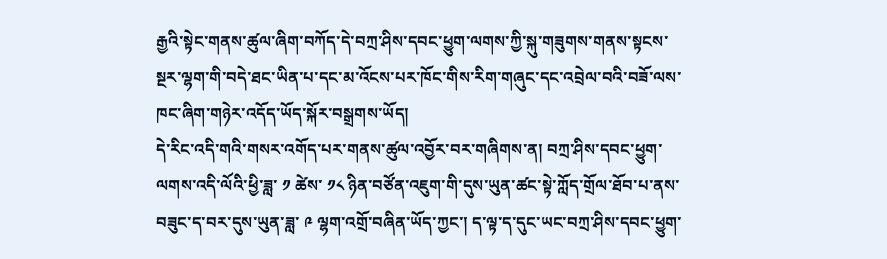རྒྱའི་སྟེང་གནས་ཚུལ་ཞིག་བཀོད་དེ་བཀྲ་ཤིས་དབང་ཕྱུག་ལགས་ཀྱི་སྐུ་གཟུགས་གནས་སྟངས་སྔར་ལྷག་གི་བདེ་ཐང་ཡིན་པ་དང་མ་འོངས་པར་ཁོང་གིས་རིག་གཞུང་དང་འབྲེལ་བའི་བཟོ་ལས་ཁང་ཞིག་གཉེར་འདོད་ཡོད་སྐོར་བསྒྲགས་ཡོད།
དེ་རིང་འདི་གའི་གསར་འགོད་པར་གནས་ཚུལ་འབྱོར་བར་གཞིགས་ན། བཀྲ་ཤིས་དབང་ཕྱུག་ལགས་འདི་ལོའི་ཕྱི་ཟླ་ ༡ ཚེས་ ༡༨ ཉིན་བཙོན་འཇུག་གི་དུས་ཡུན་ཚང་སྟེ་ཀློད་གྲོལ་ཐོབ་པ་ནས་བཟུང་ད་བར་དུས་ཡུན་ཟླ་ ༩ ལྷག་འགྲོ་བཞིན་ཡོད་ཀྱང་། ད་ལྟ་ད་དུང་ཡང་བཀྲ་ཤིས་དབང་ཕྱུག་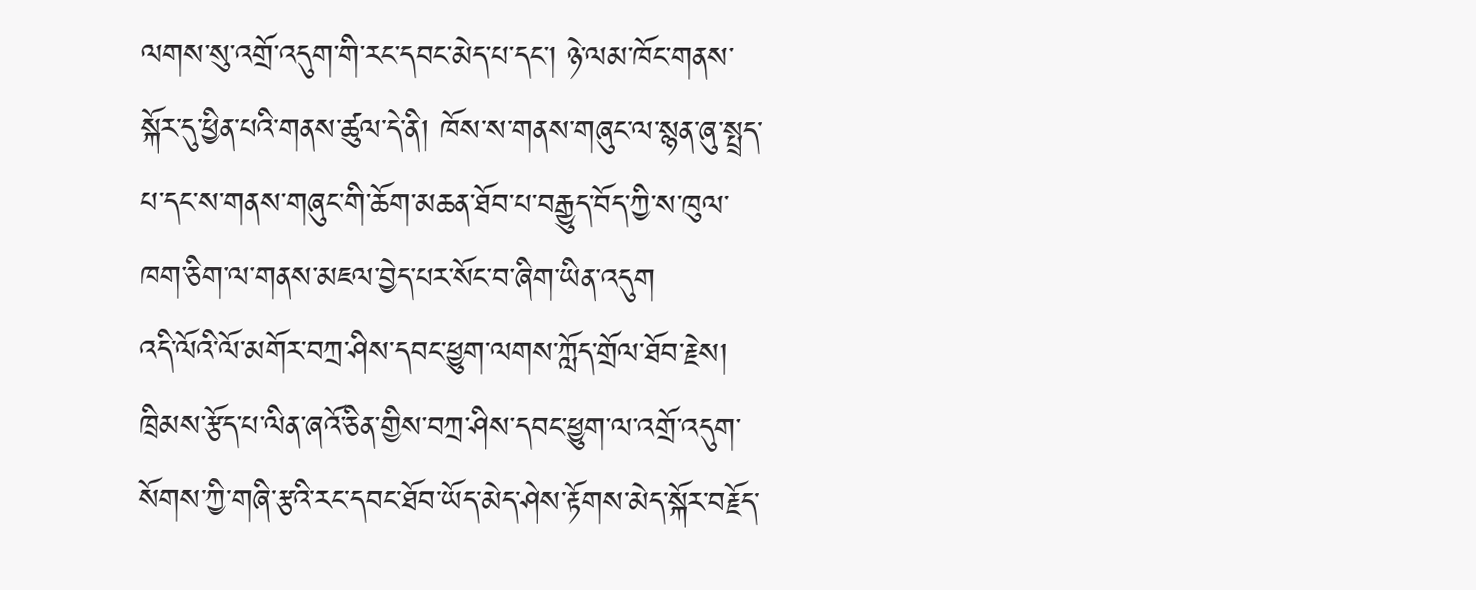ལགས་སུ་འགྲོ་འདུག་གི་རང་དབང་མེད་པ་དང་། ཉེ་ལམ་ཁོང་གནས་སྐོར་དུ་ཕྱིན་པའི་གནས་ཚུལ་དེ་ནི། ཁོས་ས་གནས་གཞུང་ལ་སྙན་ཞུ་སྤྲད་པ་དང་ས་གནས་གཞུང་གི་ཆོག་མཆན་ཐོབ་པ་བརྒྱུད་བོད་ཀྱི་ས་ཁུལ་ཁག་ཅིག་ལ་གནས་མཇལ་བྱེད་པར་སོང་བ་ཞིག་ཡིན་འདུག
འདི་ལོའི་ལོ་མགོར་བཀྲ་ཤིས་དབང་ཕྱུག་ལགས་ཀློད་གྲོལ་ཐོབ་རྗེས། ཁྲིམས་རྩོད་པ་ལིན་ཞའོ་ཅིན་གྱིས་བཀྲ་ཤིས་དབང་ཕྱུག་ལ་འགྲོ་འདུག་སོགས་ཀྱི་གཞི་རྩའི་རང་དབང་ཐོབ་ཡོད་མེད་ཤེས་རྟོགས་མེད་སྐོར་བརྗོད་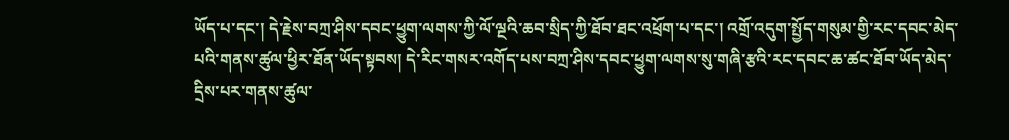ཡོད་པ་དང་། དེ་རྗེས་བཀྲ་ཤིས་དབང་ཕྱུག་ལགས་ཀྱི་ལོ་ལྔའི་ཆབ་སྲིད་ཀྱི་ཐོབ་ཐང་འཕྲོག་པ་དང་། འགྲོ་འདུག་སྤྱོད་གསུམ་གྱི་རང་དབང་མེད་པའི་གནས་ཚུལ་ཕྱིར་ཐོན་ཡོད་སྟབས། དེ་རིང་གསར་འགོད་པས་བཀྲ་ཤིས་དབང་ཕྱུག་ལགས་སུ་གཞི་རྩའི་རང་དབང་ཆ་ཚང་ཐོབ་ཡོད་མེད་དྲིས་པར་གནས་ཚུལ་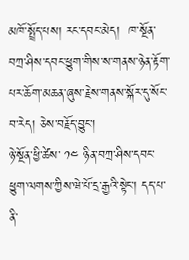མཁོ་སྤྲོད་པས། རང་དབང་མེད།  ཁ་སྔོན་བཀྲ་ཤིས་དབང་ཕྱུག་གིས་ས་གནས་ཉེན་རྟོག་པར་ཆོག་མཆན་ཞུས་རྗེས་གནས་སྐོར་དུ་སོང་བ་རེད། ཅེས་བརྗོད་བྱུང་།
ཉེ་སྔོན་ཕྱི་ཚེས་ ༡༤ ཉིན་བཀྲ་ཤིས་དབང་ཕྱུག་ལགས་ཀྱིས་ཝེ་པོ་དྲ་རྒྱའི་སྟེང་། དད་པ་ནི་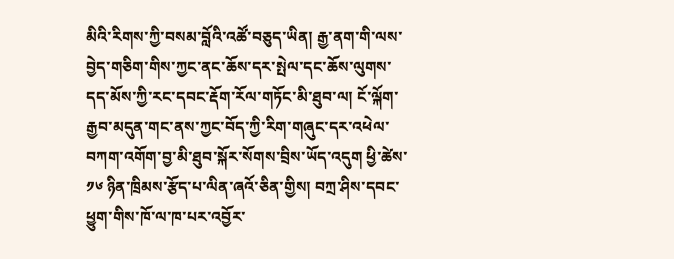མིའི་རིགས་ཀྱི་བསམ་བློའི་འཚོ་བཅུད་ཡིན། རྒྱ་ནག་གི་ལས་བྱེད་གཅིག་གིས་ཀྱང་ནང་ཆོས་དར་སྤེལ་དང་ཆོས་ལུགས་དད་མོས་ཀྱི་རང་དབང་རྡོག་རོལ་གཏོང་མི་ཐུབ་ལ། ངོ་ལྐོག་རྒྱབ་མདུན་གང་ནས་ཀྱང་བོད་ཀྱི་རིག་གཞུང་དར་འཕེལ་བཀག་འགོག་བྱ་མི་ཐུབ་སྐོར་སོགས་བྲིས་ཡོད་འདུག ཕྱི་ཚེས་ ༡༦ ཉིན་ཁྲིམས་རྩོད་པ་ལིན་ཞའོ་ཅིན་གྱིས། བཀྲ་ཤིས་དབང་ཕྱུག་གིས་ཁོ་ལ་ཁ་པར་འབྱོར་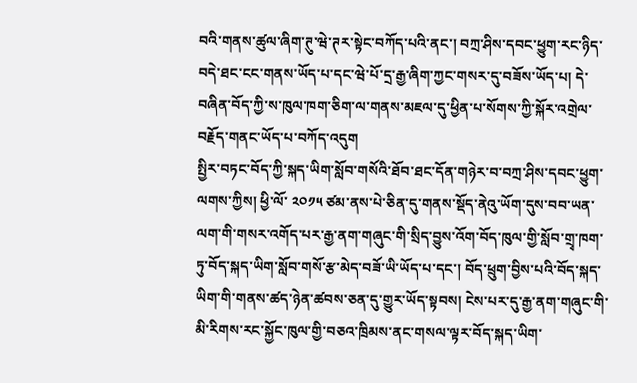བའི་གནས་ཚུལ་ཞིག་ཊུ་ཝེ་ཊར་སྟེང་བཀོད་པའི་ནང་། བཀྲ་ཤིས་དབང་ཕྱུག་རང་ཉིད་བདེ་ཐང་ངང་གནས་ཡོད་པ་དང་ཝེ་པོ་དྲ་རྒྱ་ཞིག་ཀྱང་གསར་དུ་བཟོས་ཡོད་པ། དེ་བཞིན་བོད་ཀྱི་ས་ཁུལ་ཁག་ཅིག་ལ་གནས་མཇལ་དུ་ཕྱིན་པ་སོགས་ཀྱི་སྐོར་འགྲེལ་བརྗོད་གནང་ཡོད་པ་བཀོད་འདུག
སྤྱིར་བཏང་བོད་ཀྱི་སྐད་ཡིག་སློབ་གསོའི་ཐོབ་ཐང་དོན་གཉེར་བ་བཀྲ་ཤིས་དབང་ཕྱུག་ལགས་ཀྱིས། ཕྱི་ལོ་ ༢༠༡༥ ཙམ་ནས་པེ་ཅིན་དུ་གནས་སྡོད་ནེའུ་ཡོག་དུས་བབ་ཡན་ལག་གི་གསར་འགོད་པར་རྒྱ་ནག་གཞུང་གི་སྲིད་བྱུས་འོག་བོད་ཁུལ་གྱི་སློབ་གྲྭ་ཁག་ཏུ་བོད་སྐད་ཡིག་སློབ་གསོ་རྩ་མེད་བཟོ་ཡི་ཡོད་པ་དང་། བོད་ཕྲུག་བྱིས་པའི་བོད་སྐད་ཡིག་གི་གནས་ཚད་ཉེན་ཚབས་ཅན་དུ་གྱུར་ཡོད་སྟབས། ངེས་པར་དུ་རྒྱ་ནག་གཞུང་གི་མི་རིགས་རང་སྐྱོང་ཁུལ་གྱི་བཅའ་ཁྲིམས་ནང་གསལ་ལྟར་བོད་སྐད་ཡིག་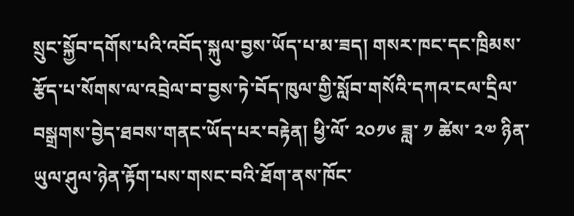སྲུང་སྐྱོབ་དགོས་པའི་འབོད་སྐུལ་བྱས་ཡོད་པ་མ་ཟད། གསར་ཁང་དང་ཁྲིམས་རྩོད་པ་སོགས་ལ་འབྲེལ་བ་བྱས་ཏེ་བོད་ཁུལ་གྱི་སློབ་གསོའི་དཀའ་ངལ་དྲིལ་བསྒྲགས་བྱེད་ཐབས་གནང་ཡོད་པར་བརྟེན། ཕྱི་ལོ་ ༢༠༡༦ ཟླ་ ༡ ཚེས་ ༢༧ ཉིན་ཡུལ་ཤུལ་ཉེན་རྟོག་པས་གསང་བའི་ཐོག་ནས་ཁོང་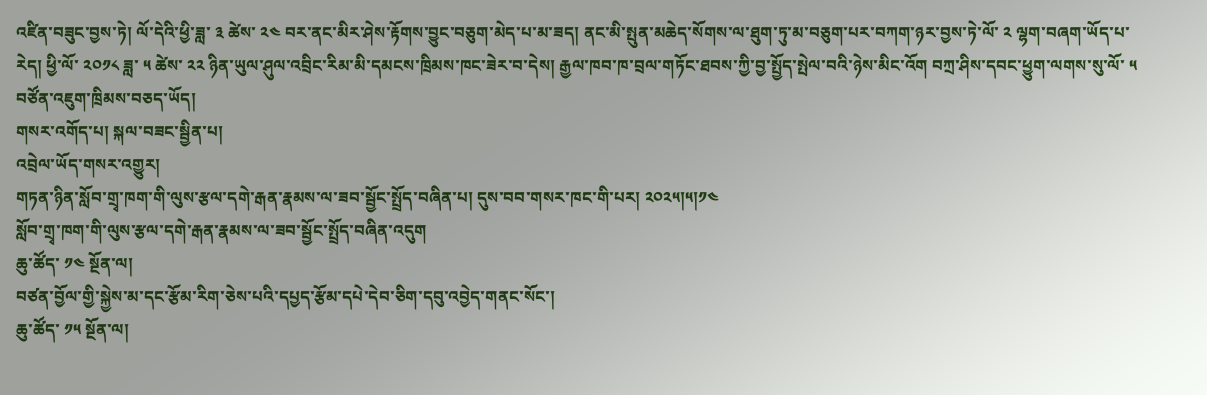འཛིན་བཟུང་བྱས་ཏེ། ལོ་དེའི་ཕྱི་ཟླ་ ༣ ཚེས་ ༢༤ བར་ནང་མིར་ཤེས་རྟོགས་བྱུང་བཅུག་མེད་པ་མ་ཟད། ནང་མི་སྤུན་མཆེད་སོགས་ལ་ཐུག་ཏུ་མ་བཅུག་པར་བཀག་ཉར་བྱས་ཏེ་ལོ་ ༢ ལྷག་བཞག་ཡོད་པ་རེད། ཕྱི་ལོ་ ༢༠༡༨ ཟླ་ ༥ ཚེས་ ༢༢ ཉིན་ཡུལ་ཤུལ་འབྲིང་རིམ་མི་དམངས་ཁྲིམས་ཁང་ཟེར་བ་དེས། རྒྱལ་ཁབ་ཁ་བྲལ་གཏོང་ཐབས་ཀྱི་བྱ་སྤྱོད་སྤེལ་བའི་ཉེས་མིང་འོག བཀྲ་ཤིས་དབང་ཕྱུག་ལགས་སུ་ལོ་ ༥ བཙོན་འཇུག་ཁྲིམས་བཅད་ཡོད།
གསར་འགོད་པ། སྐལ་བཟང་སྦྱིན་པ།
འབྲེལ་ཡོད་གསར་འགྱུར།
གཏན་ཉིན་སློབ་གྲྭ་ཁག་གི་ལུས་རྩལ་དགེ་རྒན་རྣམས་ལ་ཟབ་སྦྱོང་སྤྲོད་བཞིན་པ། དུས་བབ་གསར་ཁང་གི་པར། ༢༠༢༥།༥།༡༤
སློབ་གྲྭ་ཁག་གི་ལུས་རྩལ་དགེ་རྒན་རྣམས་ལ་ཟབ་སྦྱོང་སྤྲོད་བཞིན་འདུག
ཆུ་ཚོད་ ༡༤ སྔོན་ལ།
བཙན་བྱོལ་གྱི་སྐྱེས་མ་དང་རྩོམ་རིག་ཅེས་པའི་དཔྱད་རྩོམ་དཔེ་དེབ་ཅིག་དབུ་འབྱེད་གནང་སོང་།
ཆུ་ཚོད་ ༡༥ སྔོན་ལ།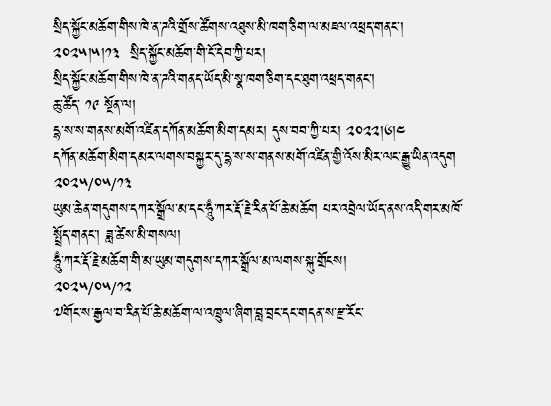སྲིད་སྐྱོང་མཆོག་གིས་ཁེ་ན་ཌའི་གྲོས་ཚོགས་འཐུས་མི་ཁག་ཅིག་ལ་མཇལ་འཕྲད་གནང་། ༢༠༢༥།༥།༡༣  སྲིད་སྐྱོང་མཆོག་གི་ངོ་དེབ་ཀྱི་པར།
སྲིད་སྐྱོང་མཆོག་གིས་ཁེ་ན་ཌའི་གནད་ཡོད་མི་སྣ་ཁག་ཅིག་དང་ཐུག་འཕྲད་གནང་།
ཆུ་ཚོད་ ༡༩ སྔོན་ལ།
དྷ་ས་ས་གནས་མགོ་འཛིན་དཀོན་མཆོག་མིག་དམར། དུས་བབ་ཀྱི་པར། ༢༠༢༢།༦།༤
དཀོན་མཆོག་མིག་དམར་ལགས་བསྐྱར་དུ་དྷ་ས་ས་གནས་མགོ་འཛིན་གྱི་འོས་མིར་ལང་རྒྱུ་ཡིན་འདུག
༢༠༢༥/༠༥/༡༣
ཡུམ་ཆེན་གདུགས་དཀར་སྒྲོལ་མ་དང་ཧཱུྃ་ཀར་རྡོ་རྗེ་རིན་པོ་ཆེ་མཆོག པར་འབྲེལ་ཡོད་ནས་འདི་གར་མཁོ་སྤྲོད་གནང་། ཟླ་ཚེས་མི་གསལ།
ཧཱུྃ་ཀར་རྡོ་རྗེ་མཆོག་གི་མ་ཡུམ་གདུགས་དཀར་སྒྲོལ་མ་ལགས་སྐུ་གྲོངས།
༢༠༢༥/༠༥/༡༢
༧གོང་ས་རྒྱལ་བ་རིན་པོ་ཆེ་མཆོག་ལ་འཁྲུལ་ཞིག་བླ་བྲང་དང་གདན་ས་རྫ་རོང་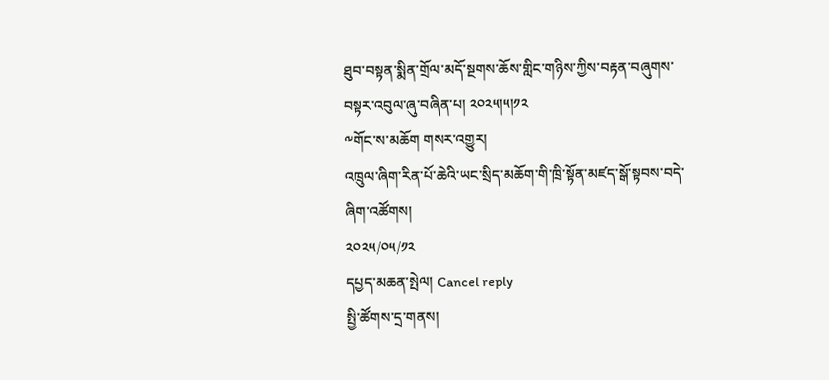ཐུབ་བསྟན་སྨིན་གྲོལ་མདོ་སྔགས་ཆོས་གླིང་གཉིས་ཀྱིས་བརྟན་བཞུགས་བསྟར་འབུལ་ཞུ་བཞིན་པ། ༢༠༢༥།༥།༡༢
༸གོང་ས་མཆོག གསར་འགྱུར།
འཁྲུལ་ཞིག་རིན་པོ་ཆེའི་ཡང་སྲིད་མཆོག་གི་ཁྲི་སྟོན་མཛད་སྒོ་སྟབས་བདེ་ཞིག་འཚོགས།
༢༠༢༥/༠༥/༡༢
དཔྱད་མཆན་སྤེལ། Cancel reply
སྤྱི་ཚོགས་དྲ་གནས།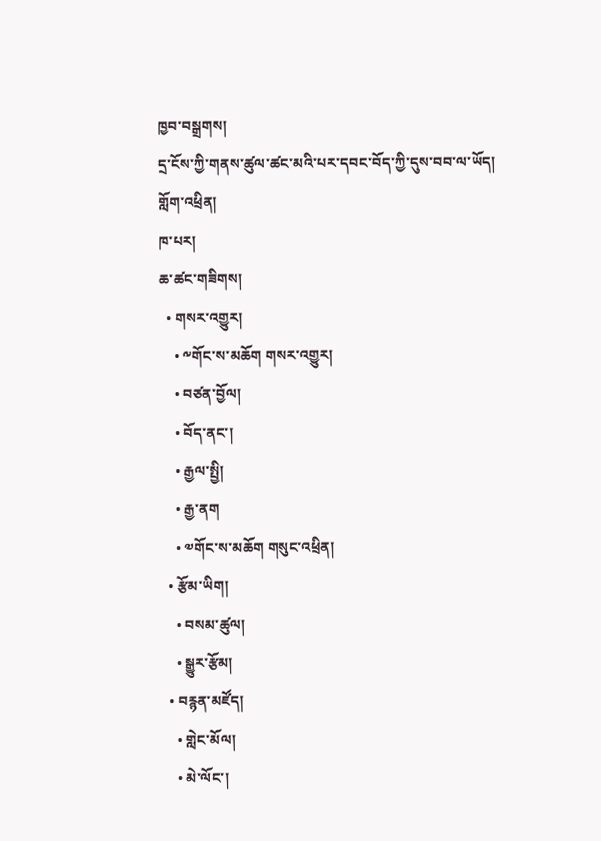ཁྱབ་བསྒྲགས།
དྲ་ངོས་ཀྱི་གནས་ཚུལ་ཚང་མའི་པར་དབང་བོད་ཀྱི་དུས་བབ་ལ་ཡོད།
གློག་འཕྲིན།
ཁ་པར།
ཆ་ཚང་གཟིགས།
  • གསར་འགྱུར།
    • ༸གོང་ས་མཆོག གསར་འགྱུར།
    • བཙན་བྱོལ།
    • བོད་ནང་།
    • རྒྱལ་སྤྱི།
    • རྒྱ་ནག
    • ༧གོང་ས་མཆོག གསུང་འཕྲིན།
  • རྩོམ་ཡིག།
    • བསམ་ཚུལ།
    • སྒྱུར་རྩོམ།
  • བརྙན་མཛོད།
    • གླེང་མོལ།
    • མེ་ལོང་།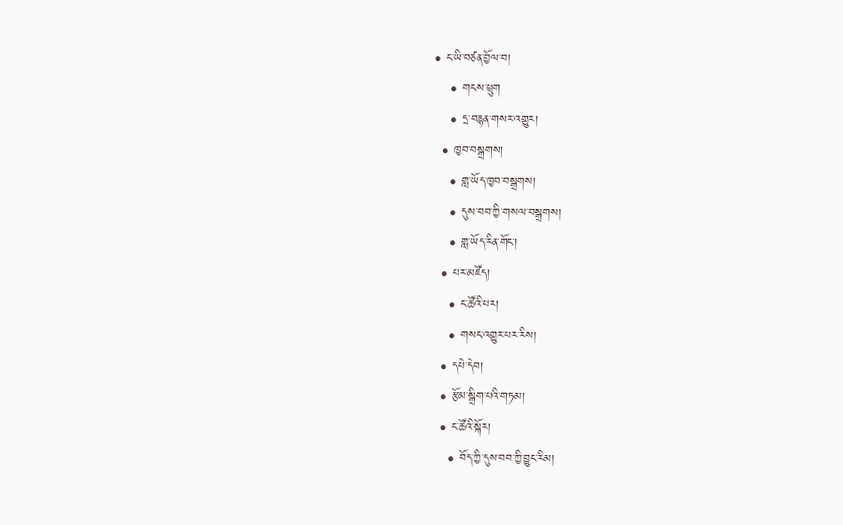• ང་ཡི་བཙན་བྱོལ་བ།
    • གངས་ཕྲུག
    • དྲ་བརྙན་གསར་འགྱུར།
  • ཁྱབ་བསྒྲགས།
    • གླ་ཡོད་ཁྱབ་བསྒྲགས།
    • དུས་བབ་ཀྱི་གསལ་བསྒྲགས།
    • གླ་ཡོད་རིན་གོང་།
  • པར་མཛོད།
    • ང་ཚོའི་པར།
    • གསང་འགྱུར་པར་རིས།
  • དཔེ་དེབ།
  • རྩོམ་སྒྲིག་པའི་གཏམ།
  • ང་ཚོའི་སྐོར།
    • བོད་ཀྱི་དུས་བབ་ཀྱི་བྱུང་རིམ།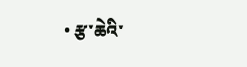• རྩ་ཆེའི་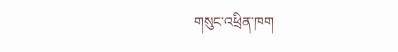གསུང་འཕྲིན་ཁག